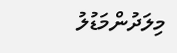މިލަދުންމަޑުލު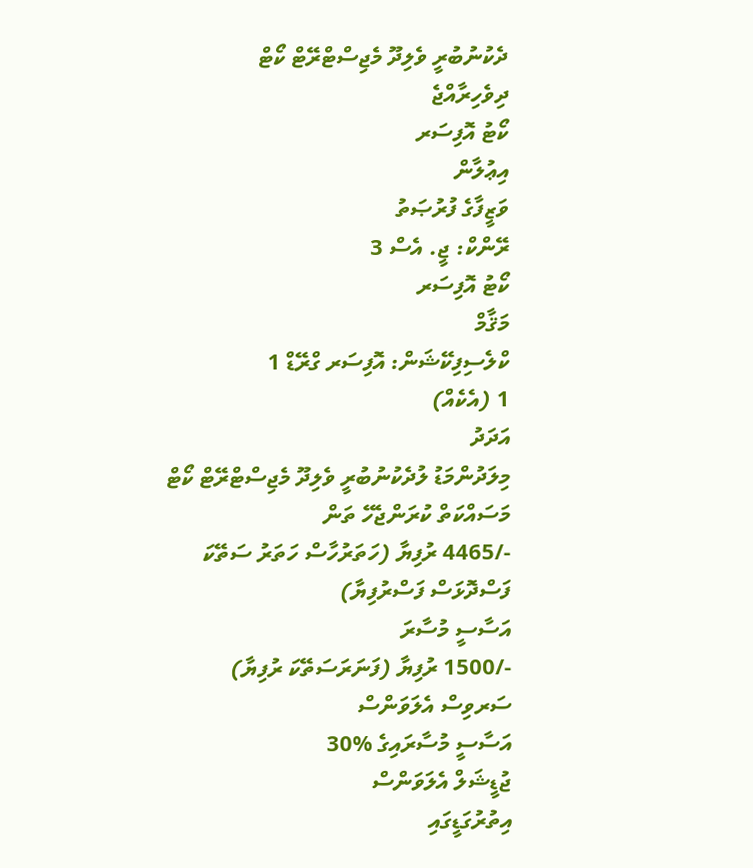ދެކުނުބުރީ ވެލިދޫ މެޖިސްޓްރޭޓް ކޯޓް
ދިވެހިރާއްޖެ
ކޯޓު އޮފިސަރ
އިޢުލާން
ވަޒީފާގެ ފުރުޞަތު
ރޭންކް: ޖީ. އެސް 3
ކޯޓު އޮފިސަރ
މަޤާމް
ކްލެސިފިކޭޝަން: އޮފިސަރ ގްރޭޑް 1
1 (އެކެއް)
އަދަދު
މިލަދުންމަޑު ލުދެކުނުބުރީ ވެލިދޫ މެޖިސްޓްރޭޓް ކޯޓް
މަސައްކަތް ކުރަންޖެހޭ ތަން
-/4465 ރުފިޔާ (ހަތަރުހާސް ހަތަރު ސަތޭކަ ފަސްދޮޅަސް ފަސްރުފިޔާ)
އަސާސީ މުސާރަ
-/1500 ރުފިޔާ (ފަނަރަސަތޭކަ ރުފިޔާ)
ސަރވިސް އެލަވަންސް
އަސާސީ މުސާރައިގެ %30
ޖުޑީޝަލް އެލަވަންސް
އިތުރުގަޑީގައި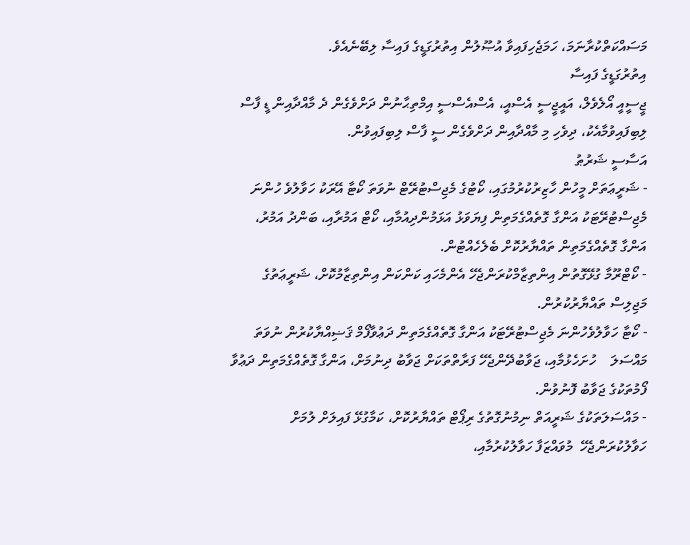މަސައްކަތްކުރާނަމަ، ހަމަޖެހިފައިވާ އުޞޫލުން އިތުރުގަޑީގެ ފައިސާ ލިބޭނެއެވެ.
އިތުރުގަޑީގެ ފައިސާ
ޖީސީއީ އޯލެވެލް، އައީޖީސީ އެސްއީ، އެސްއެސްސީ އިމްތިޙާނުން ދަށްވެގެން ދެ މާއްދާއިން ޑީ ފާސް ލިބިފައިވުމާއެކު، ދިވެހި މި މާއްދާއިން ދަށްވެގެން ސީ ފާސް ލިބިފައިވުން.
އަސާސީ ޝަރުޠު
- ޝަރީޢަތަށް މީހުން ހާޒިރުކުރުމުގައި، ކޯޓުގެ މެޖިސްޓުރޭޓް ނުވަތަ ކޯޓާ އޭރަކު ހަވާލުވެ ހުންނަ މެޖިސްޓުރޭޓަކު އަންގާ ގޮތެއްގެމަތިން ފިޔަވަޅު އަޅަމުންދިއުމާއި، ކޯޓް އަމުރާއި، ބަންދު އަމުރު، އަންގާ ގޮތެއްގެމަތިން ތައްޔާރުކޮށް ބެލެހެއްޓުން.
- ކޯޓްރޫމާ ގުޅޭގޮތުން އިންތިޒާމްކުރަންޖެހޭ އެންމެހައި ކަންކަން އިންތިޒާމުކޮށް، ޝަރީޢަތުގެ މަޖިލިސް ތައްޔާރުކުރުން.
- ކޯޓާ ހަވާލުވެހުންނަ މެޖިސްޓުރޭޓަކު އަންގާ ގޮތެއްގެމަތިން ދަޢުވާފޯމް ޤަޟިއްޔާކުރުން ނުވަތަ މައްސަލަ    ހުށަހެޅުމާއި، ޖަވާބުދޭންޖެހޭ ފަރާތްތަކަށް ޖަވާބު ދިނުމަށް، އަންގާ ގޮތެއްގެމަތިން ދަޢުވާ ފޯމުތަކުގެ ޖަވާބު ފޮނުވުން.
- މައްސަލަތަކުގެ ޝަރީއަތް ނިމުނުގޮތުގެ ރިޕޯޓް ތައްޔާރުކޮށް، ކަމާގުޅޭ ފައިލަށް ލުމަށް ހަވާލުކުރަންޖެހޭ  މުވައްޒަފާ ހަވާލުކުރުމާއި،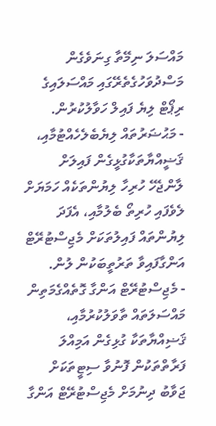މައްސަލަ ނިމޭތާ ގިނަވެގެން މަސްދުވަހުގެތެރޭގައި މައްސަލައިގެ ރިޕޯޓް ލިޔެ ފައިލް ހަވާލުކުރުން.
- މަޙުޟަރުތައް ލިޔެބެލެހެއްޓުމާއި، ޤަޟީއްޔާތަކާގުޅީގެން ފައިލަށް ލާންޖެހޭ ހުރިހާ ލިޔުންތަކެއް ހަމަޔަށް ލެވެފައި ހުރިތޯ ބެލުމާއި، އެފަދަ ލިޔުންތައް ފައިލުތަކަށް މެޖިސްޓުރޭޓް އަންގާފައިވާ ތަރުތީބަކުން ލުން.
- މެޖިސްޓުރޭޓް އަންގާ ގޮތެއްގެމަތިން މައްސަލަތައް ތާވަލުކުރުމާއި، ޤަޟިއްޔާތަކާ ގުޅިގެން އަމިއްލަ ފަރާތްތަކުން ފޮނުވާ ސިޓީތަކަށް ޖަވާބު ދިނުމަށް މެޖިސްޓުރޭޓް އަންގާ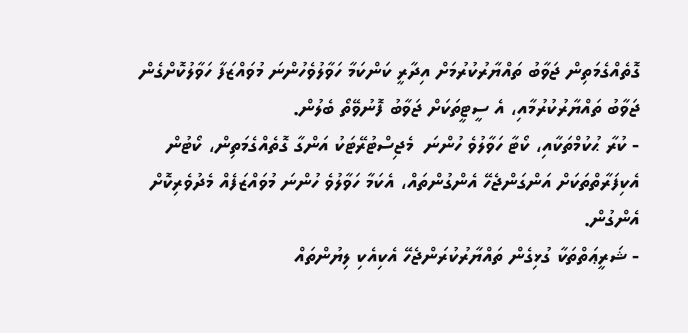ގޮތެއްގެމަތިން ޖަވާބު ތައްޔާރުކުރުމަށް އިދާރީ ކަންކަމާ ހަވާލުވެހުންނަ މުވައްޒަފާ ހަވާލުކޮށްގެން ޖަވާބު ތައްޔާރުކުރުމާއި، އެ ސީޓީތަކަށް ޖަވާބު ފޮނުވޭތޯ ބެލުން.
- ކުރާ ޙުކުމްތަކާއި، ކޯޓާ ހަވާލުވެ ހުންނަ  މެޖިސްޓުރޭޓަކު އަންގާ ގޮތެއްގެމަތިން، ކޯޓުން އެކިފަރާތްތަކަށް އަންގަންޖެހޭ އެންގުންތައް، އެކަމާ ހަވާލުވެ ހުންނަ މުވައްޒަފެއް މެދުވެރިކޮށް އެންގުން.
- ޝަރީޢަތްތަކާ ގުޅިގެން ތައްޔާރުކުރަންޖެހޭ އެކިއެކި ލިޔުންތައް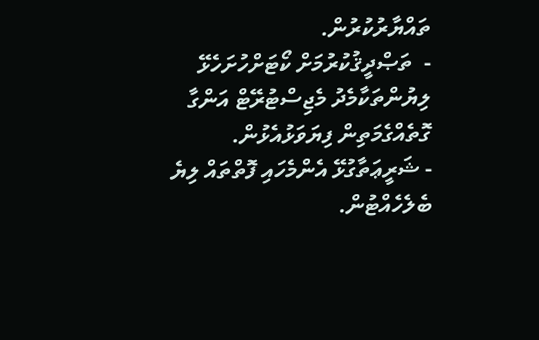ތައްޔާރުކުރުން.
-  ތަޞްދީޤުކުރުމަށް ކޯޓަށްހުށަހެޅޭ ލިޔުންތަކާމެދު މެޖިސްޓުރޭޓް އަންގާ ގޮތެއްގެމަތިން ފިޔަވަޅުއެޅުން.
- ޝަރީޢަތާގުޅޭ އެންމެހައި ފޮތްތައް ލިޔެ ބެލެހެއްޓުން.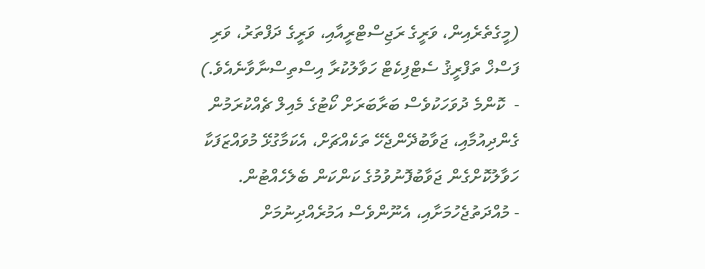(މީގެތެރެއިން، ވަރީގެ ރަޖިސްޓްރީއާއި، ވަރީގެ ދަފްތަރު، ވަރި ފަސްޚް ތަފްރީޤު ސެޓްފިކެޓް ހަވާލުކުރާ އިސްތިސްނާވާނެއެވެ.)
-  ކޮންމެ ދުވަހަކުވެސް ބަރާބަރަށް ކޯޓުގެ މެއިލް ޗެއްކުރަމުން ގެންދިއުމާއި، ޖަވާބުދޭންޖެހޭ ތަކެއްޗަށް، އެކަމާގުޅޭ މުވައްޒަފަކާ ހަވާލުކޮށްގެން ޖަވާބުފޮނުވުމުގެ ކަންކަން ބެލެހެއްޓުން.
- މުއްދަތުޖެހުމަށާއި، އެނޫންވެސް އަމުރެއްދިނުމަށް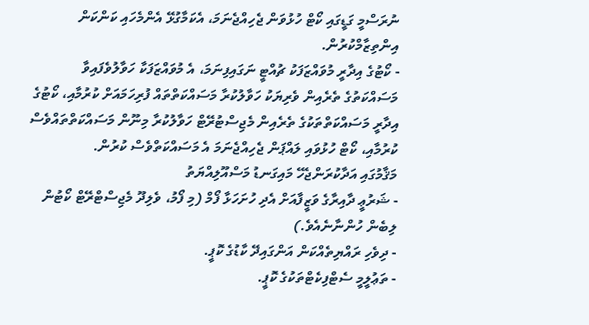ނުރަސްމީ ގަޑީގައި ކޯޓް ހުޅުވަން ޖެހިއްޖެނަމަ، އެކަމާގުޅޭ އެންމެހައި ކަންކަން އިންތިޒާމްކުރުން.
- ކޯޓުގެ އިދާރީ މުވައްޒަފަކު ޗުއްޓީ ނަގައިފިނަމަ، އެ މުވައްޒަފަކާ ހަވާލުވެފައިވާ މަސައްކަތުގެ ތެރެއިން ވެރިޔަކު ހަވާލުކުރާ މަސައްކަތްތައް ފުރިހަމައަށް ކުރުމާއި، ކޯޓުގެ އިދާރީ މަސައްކަތްތަކުގެ ތެރެއިން މެޖިސްޓުރޭޓް ހަވާލުކުރާ މިނޫން މަސައްކަތްތައްވެސް ކުރުމާއި، ކޯޓް ހުޅުވައި ލައްޕަން ޖެހިއްޖެނަމަ އެ މަސައްކަތްވެސް ކުރުން.
މަޤާމުގައި އަދާކުރަންޖެހޭ މައިގަނޑު މަސްއޫލިއްޔަތު
- ޝަރުޢީ ދާއިރާގެ ވަޒީފާއަށް އެދި ހުށަހަޅާ ފޯމް (މި ފޯމު، ވެލިދޫ މެޖިސްޓްރޭޓް ކޯޓުން ލިބެން ހުންނާނެއެވެ.)
- ދިވެހި ރައްޔިތެއްކަން އަންގައިދޭ ކާޑުގެ ކޮޕީ.
- ތަޢުލީމީ ސެޓްފިކެޓްތަކުގެ ކޮޕީ.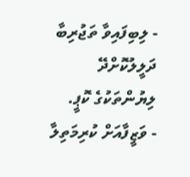- ލިބިފައިވާ ތަޖުރިބާ ދަލީލުކޮށްދޭ ލިޔުންތަކުގެ ކޮޕީ.
- ވަޒީފާއަށް ކުރިމަތިލާ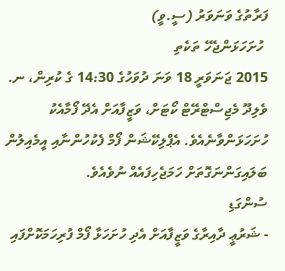ފަރާތުގެ ވަނަވަރު (ސީ.ވީ)
 ހުށަހަޅަންޖެހޭ ތަކެތި
2015 ޖަނަވަރީ 18 ވަނަ ދުވަހުގެ 14:30 ގެ ކުރިން، ނ. ވެލިދޫ މެޖިސްޓްރޭޓް ކޯޓަށް، ވަޒީފާއަށް އެދޭ ފޯމާއެކު ހުށަހަޅަންވާނެއެވެ. އެޕްލިކޭޝަން ފޯމް ފެކުހުންނާއި އީމެއިލުން ބަލައިގަންނަގޮތަށް ހަމަޖެހިފައެއް ނުވެއެވެ.
ސުންގަޑި
- ޝަރުޢީ ދާއިރާގެ ވަޒީފާއަށް އެދި ހުށަހަޅާ ފޯމް ފުރިހަމަކޮށްފައި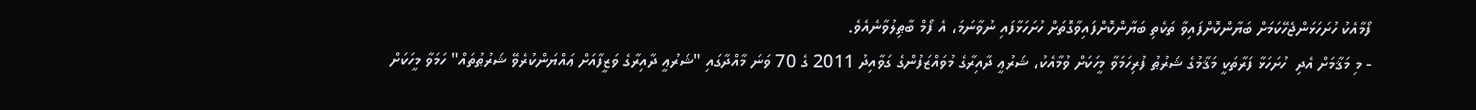ފޯމާއެކު ހުށަހަޅަންޖެހޭކަމަށް ބަޔާންކޮށްފައިވާ ތަކެތި ބަޔާންކޮށްފައިވާގޮތަށް ހުށަހަޅާފައި ނުވާނަމަ، އެ ފޯމް ބާޠިލުވާނެއެވެ.
- މި މަޤާމަށް އެދި  ހުށަހަޅާ ފަރާތަކީ މަޤާމުގެ ޝަރުޠު ފުރިހަމަވާ މީހަކަށް ވުމާއެކު، ޝަރުޢީ ދާއިރާގެ މުވައްޒަފުންގެ ގަވާއިދު 2011 ގެ 70 ވަނަ މާއްދާގައި "ޝަރުޢީ ދާއިރާގެ ވަޒީފާއަށް ޢައްޔަންކުރެވޭ ޝަރުޠުތައް" ހަމަވާ މީހަކަށް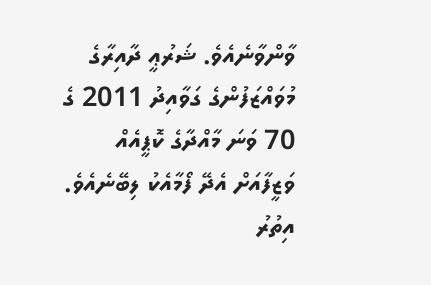ވާންވާނެއެވެ. ޝަރުޢީ ދާއިރާގެ މުވައްޒަފުންގެ ގަވާއިދު 2011 ގެ 70 ވަނަ މާއްދާގެ ކޮޕީއެއް ވަޒީފާއަށް އެދޭ ފޯމާއެކު ލިބޭނެއެވެ.
އިތުރު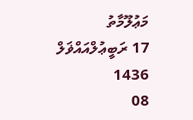މަޢުލޫމާތު
17 ރަބީޢުލްއައްޥަލް 1436
08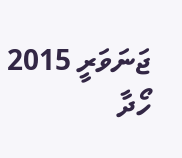ޖަނަވަރީ 2015
ހޯދާ